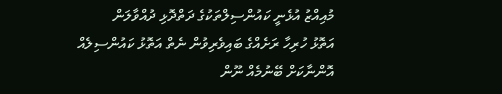މުއިއްޒު އުޅެނީ ކައުންސިލްތަކުގެ ދަތްދޮޅި ދުއްވާލަން
އަތޮޅު ހުރިހާ ރަށެއްގެ ބައިވެރިވުން ނެތް އަތޮޅު ކައުންސިލެއް އޮންނާކަށް ބޭނުމެއް ނޫން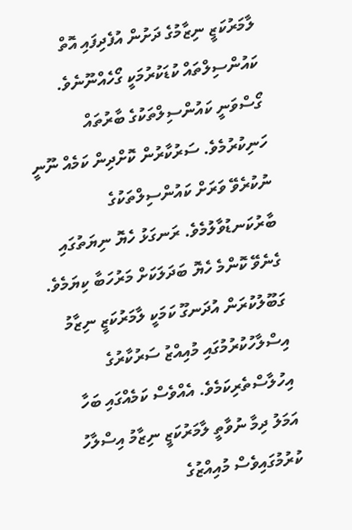ލާމަރުކަޒީ ނިޒާމުގެ ދަށުން އުފެދިފައި އޮތް ކައުންސިލްތައް ކުޑަކުރުމަކީ ގޯހެއްނޫނެވެ. ގޯސްވަނީ ކައުންސިލްތަކުގެ ބާރުތައް ހަނިކުރުމެވެ. ސަރުކާރުން ކޮށްދިން ކަމެއް ނޫނީ ނުކުރެވޭ ވަރަށް ކައުންސިލްތަކުގެ ބާރުކަނޑުވާލުމެވެ. ރަނގަޅު ހެޔޮ ނިޔަތުގައި ގެނެވޭ ކޮންމެ ހެޔޮ ބަދަލަކަށް މަރުހަބާ ކިޔަމެވެ.
ގަބޫލުކުރަން އުދަނގޫ ކަމަކީ ލާމަރުކަޒީ ނިޒާމު އިސްލާހުކުރުމުގައި މުއިއްޒު ސަރުކާރުގެ އިހުލާސްތެރިކަމެވެ. އެއްވެސް ކަމެއްގައި ބަހާ އަމަލު ދިމާ ނުވާތީ ލާމަރުކަޒީ ނިޒާމު އިސްލާހު ކުރުމުގައިވެސް މުއިއްޒުގެ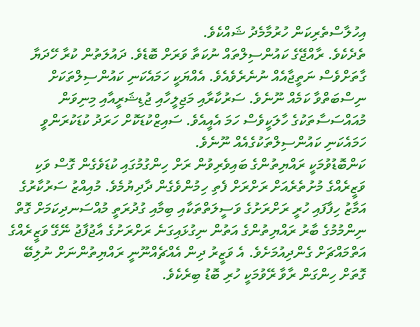އިހުލާސްތެރިކަން ހުރުމާމެދު ޝައްކެވެ.
ތެދެކެވެ. ރާއްޖޭގެ ކައުންސިލްތައް ނުކަތާ ވަރަށް ބޮޑެވެ. ދައުލަތުން ކުރާ ހޭދަޔާ ގާތަށްވެސް ނަތީޖާއެއް ނުނެރެވެއެވެ. އެއްޔަކީ ހަމައެކަނި ކައުންސިލްތަކަށް ނިސްބަތްވާ ކަމެއް ނޫނެވެ. ސަރުކާރާއި މަޖިލީހާއި ޖުޑިޝަރީއާއި މިނިވަން މުއައްސަސާތަކުގެ ހާލަކީވެސް ހަމަ އެއީއެވެ. ސައިޒްކުޑަކޮށް ހަރަދު ކުޑަކުރަންވީ ހަމައެކަނި ކައުންސިލްތަކުގެއެއް ނޫނެވެ.
ކަންބޮޑުވުމަކީ ރައްޔިތުންގެ ބައިވެރިވުން ރަށް ހިންގުމުގައި ކުޑަވެގެން ގޮސް ވަކި ވަޒީރެއްގެ މުށުތެރެއަށް ރަށްރަށް ފެތި ހިމުންވެގެން ދާދިޔުމެވެ. މުއިއްޒު ސަރުކާރުގެ އަމާޒު ހިފާފައި ހުރީ ރަށްރަށުގެ ވަސީލަތްތަކާއި ބިމާއި ގުދުރަތީ މުއްސަނދިކަމަށް ގޮތް ނިންމުމުގެ ބާރު ރައްޔިތުންގެ އަތުން ނިގުޅައިގަނެ ރަށްރަށުގެ އާޖުފާޖު ނޭގޭ ވަޒީރެއްގެ އަތްމައްޗަށް ގެންދިއުމަށެވެ. އެ ވަޒީރު ދިން އެއްޗެއްނޫނީ ރައްޔިތުންނަށް ނުލިބޭ ގޮތަށް ހިންގަން ރާވާ ރޭވުމަކީ ހުރި ބޮޑު ބިރެކެވެ.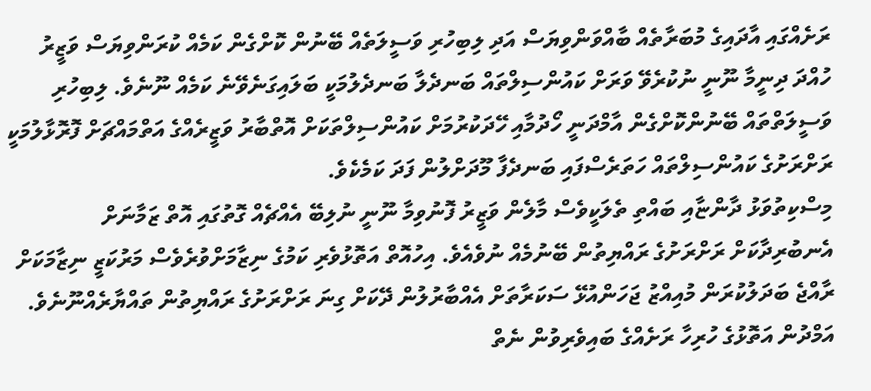ރަށެއްގައި އާދައިގެ މުބަރާތެއް ބާއްވަންވިޔަސް އަދި ލިބިހުރި ވަސީލަތެއް ބޭނުން ކޮށްގެން ކަމެއް ކުރަންވިޔަސް ވަޒީރު ހުއްދަ ދިނީމާ ނޫނީ ނުކުރެވޭ ވަރަށް ކައުންސިލްތައް ބަނދެލާ ބަނދެލުމަކީ ބަލައިގަނެވޭނެ ކަމެއް ނޫނެވެ. ލިބިހުރި ވަސީލަތްތައް ބޭނުންކޮށްގެން އާމްދަނީ ހޯދުމާއި ހޭދަކުރުމަށް ކައުންސިލްތަކަށް އޮތްބާރު ވަޒީރެއްގެ އަތްމައްޗަށް ފޮރޮޅާލުމަކީ ރަށްރަށުގެ ކައުންސިލްތައް ހަތަރެސްފައި ބަނދެފާ މޫދަށްލުން ފަދަ ކަމެކެވެ.
މިސްކިތުވަޅު ދާންޏާއި ބައްތި ތެލަކީވެސް މާލެން ވަޒީރު ފޮނުވިމާ ނޫނީ ނުލިބޭ އެއްޗެއް ގޮތުގައި އޮތް ޒަމާނަށް އެނބުރިދާކަށް ރަށްރަށުގެ ރައްޔިތުން ބޭނުމެއް ނުވެއެވެ. އިހުއޮތް އަތޮޅުވެރި ކަމުގެ ނިޒާމަށްވުރެވެސް މަރުކަޒީ ނިޒާމަކަށް ރާއްޖެ ބަދަލުކުރަން މުއިއްޒު ޖަހަންއުޅޭ ސަކަރާތަށް އެއްބާރުލުން ދޭކަށް ގިނަ ރަށްރަށުގެ ރައްޔިތުން ތައްޔާރެއްނޫނެވެ. އަމްދުން އަތޮޅުގެ ހުރިހާ ރަށެއްގެ ބައިވެރިވުން ނެތް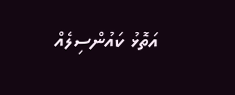އަތޮޅު ކައުންސިލެއް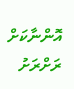އޮންނާކަށް ރަށްރަށު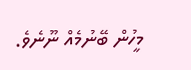މީހުން ބޭނުމެއް ނޫނެވެ.